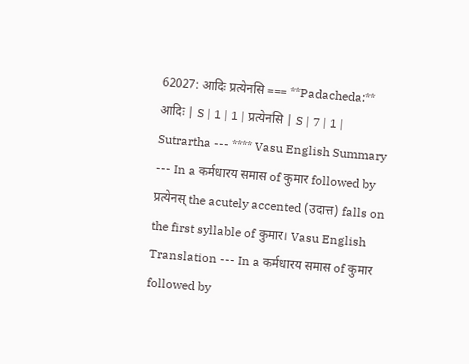62027: आदिः प्रत्येनसि === **Padacheda:** आदिः | S | 1 | 1 | प्रत्येनसि | S | 7 | 1 | Sutrartha --- **** Vasu English Summary --- In a कर्मधारय समास of कुमार followed by प्रत्येनस् the acutely accented (उदात्त) falls on the first syllable of कुमार। Vasu English Translation --- In a कर्मधारय समास of कुमार followed by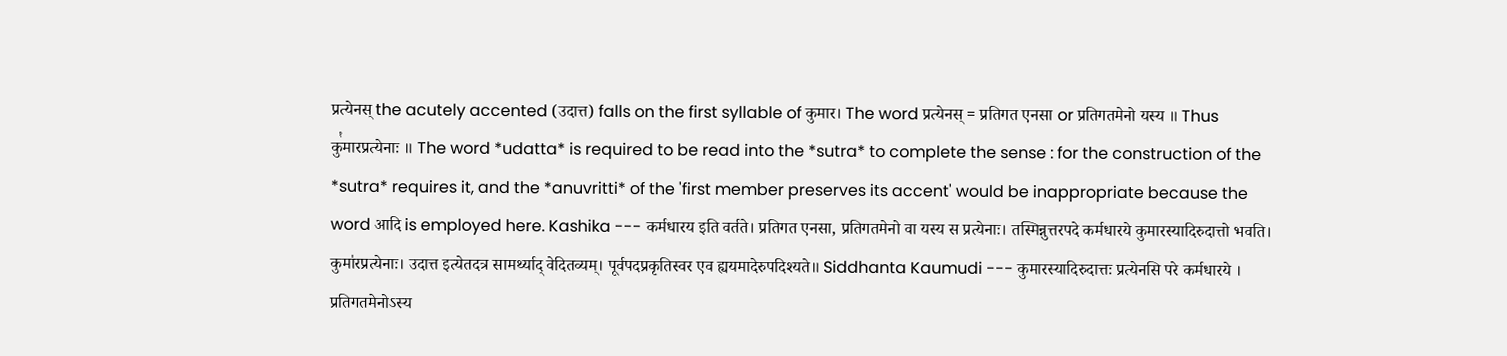प्रत्येनस् the acutely accented (उदात्त) falls on the first syllable of कुमार। The word प्रत्येनस् = प्रतिगत एनसा or प्रतिगतमेनो यस्य ॥ Thus कु꣡मारप्रत्येनाः ॥ The word *udatta* is required to be read into the *sutra* to complete the sense : for the construction of the *sutra* requires it, and the *anuvritti* of the 'first member preserves its accent' would be inappropriate because the word आदि is employed here. Kashika --- कर्मधारय इति वर्तते। प्रतिगत एनसा, प्रतिगतमेनो वा यस्य स प्रत्येनाः। तस्मिन्नुत्तरपदे कर्मधारये कुमारस्यादिरुदात्तो भवति। कुमा॑रप्रत्येनाः। उदात्त इत्येतदत्र सामर्थ्याद् वेदितव्यम्। पूर्वपदप्रकृतिस्वर एव ह्ययमादेरुपदिश्यते॥ Siddhanta Kaumudi --- कुमारस्यादिरुदात्तः प्रत्येनसि परे कर्मधारये । प्रतिगतमेनोऽस्य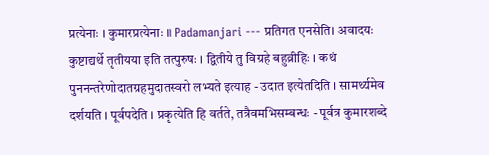प्रत्येनाः । कुमारप्रत्येनाः ॥ Padamanjari --- प्रतिगत एनसेति। अवादयः कुष्टाद्यर्थे तृतीयया इति तत्पुरुषः । द्वितीये तु विग्रहे बहुव्रीहिः । कथं पुननन्तरेणोदातग्रहमुदातस्वरो लभ्यते इत्याह - उदात इत्येतदिति । सामर्थ्यमेव दर्शयति । पूर्वपदेति । प्रकृत्येति हि वर्तते, तत्रैवमभिसम्बन्धः - पूर्वत्र कुमारशब्दे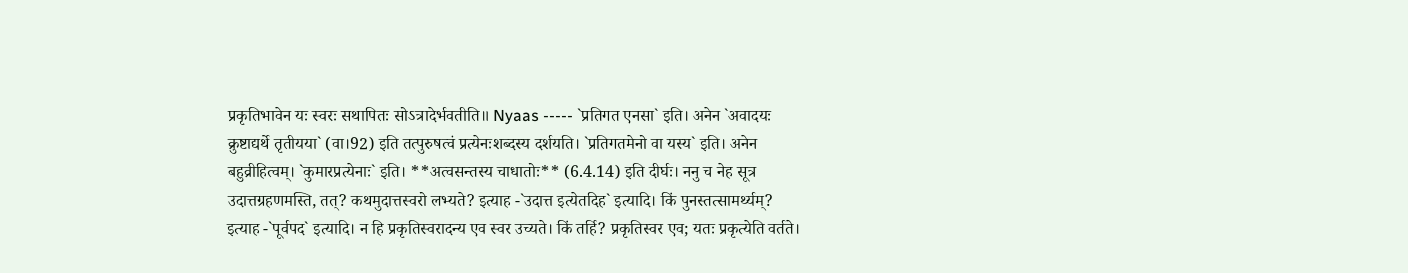प्रकृतिभावेन यः स्वरः सथापितः सोऽत्रादेर्भवतीति॥ Nyaas ----- `प्रतिगत एनसा` इति। अनेन `अवादयः क्रुष्टाद्यर्थे तृतीयया` (वा।92) इति तत्पुरुषत्वं प्रत्येनःशब्दस्य दर्शयति। `प्रतिगतमेनो वा यस्य` इति। अनेन बहुव्रीहित्वम्। `कुमारप्रत्येनाः` इति। **अत्वसन्तस्य चाधातोः** (6.4.14) इति दीर्घः। ननु च नेह सूत्र उदात्तग्रहणमस्ति, तत्? कथमुदात्तस्वरो लभ्यते? इत्याह -`उदात्त इत्येतदिह` इत्यादि। किं पुनस्तत्सामर्थ्यम्? इत्याह -`पूर्वपद` इत्यादि। न हि प्रकृतिस्वरादन्य एव स्वर उच्यते। किं तर्हि? प्रकृतिस्वर एव; यतः प्रकृत्येति वर्तते।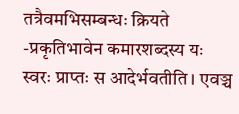तत्रैवमभिसम्बन्धः क्रियते -प्रकृतिभावेन कमारशब्दस्य यः स्वरः प्राप्तः स आदेर्भवतीति। एवञ्च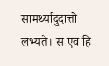सामर्थ्यादुदात्तो लभ्यते। स एव हि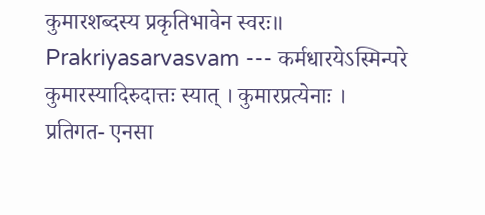कुमारशब्दस्य प्रकृतिभावेन स्वरः॥ Prakriyasarvasvam --- कर्मधारयेऽस्मिन्परे कुमारस्यादिरुदात्तः स्यात् । कुमारप्रत्येनाः । प्रतिगत- एनसा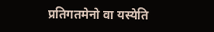प्रतिगतमेनो वा यस्येति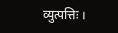व्युत्पत्तिः ।